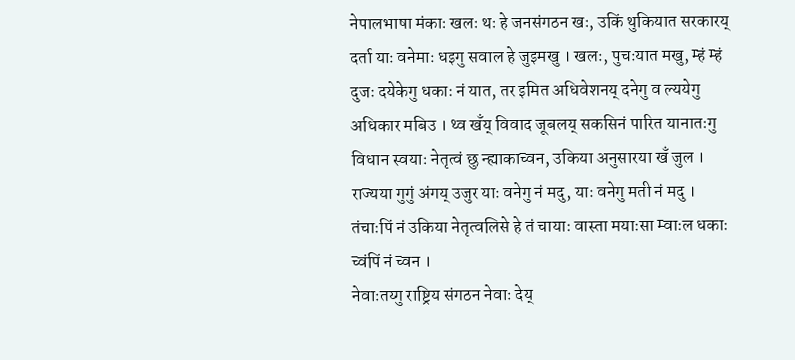नेपालभाषा मंकाः खलः थः हे जनसंगठन खः, उकिं थुकियात सरकारय् दर्ता याः वनेमाः धइगु सवाल हे जुइमखु । खलः, पुचःयात मखु, म्हं म्हं दुजः दयेकेगु धकाः नं यात, तर इमित अधिवेशनय् दनेगु व ल्ययेगु अधिकार मबिउ । थ्व खँय् विवाद जूबलय् सकसिनं पारित यानातःगु विधान स्वयाः नेतृत्वं छु न्ह्याकाच्वन, उकिया अनुसारया खँ जुल । राज्यया गुगुं अंगय् उजुर याः वनेगु नं मदु, याः वनेगु मती नं मदु । तंचाःपिं नं उकिया नेतृत्वलिसे हे तं चायाः वास्ता मयाःसा म्वाःल धकाः च्वंपिं नं च्वन ।
नेवाःतय्गु राष्ट्रिय संगठन नेवाः देय्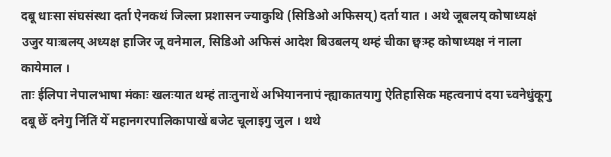दबू धाःसा संघसंस्था दर्ता ऐनकथं जिल्ला प्रशासन ज्याकुथि (सिडिओ अफिसय्) दर्ता यात । अथे जूबलय् कोषाध्यक्षं उजुर याःबलय् अध्यक्ष हाजिर जू वनेमाल, सिडिओ अफिसं आदेश बिउबलय् थम्हं चीका छ्वःम्ह कोषाध्यक्ष नं नाला कायेमाल ।
ताः ईलिपा नेपालभाषा मंकाः खलःयात थम्हं ताःतुनाथें अभियाननापं न्ह्याकातयागु ऐतिहासिक महत्वनापं दया च्वनेधुंकूगु दबू छेँ दनेगु निंतिं येँ महानगरपालिकापाखें बजेट चूलाइगु जुल । थथे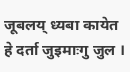जूबलय् ध्यबा कायेत हे दर्ता जुइमाःगु जुल ।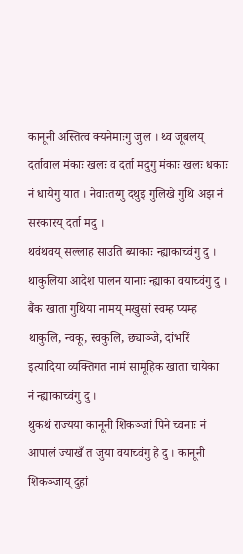कानूनी अस्तित्व क्यनेमाःगु जुल । थ्व जूबलय् दर्तावाल मंकाः खलः व दर्ता मदुगु मंकाः खलः धकाः नं धायेगु यात । नेवाःतय्गु दथुइ गुलिखे गुथि अझ नं सरकारय् दर्ता मदु ।
थवंथवय् सल्लाह साउति ब्याकाः न्ह्याकाच्वंगु दु । थाकुलिया आदेश पालन यानाः न्ह्याका वयाच्वंगु दु । बैंक खाता गुथिया नामय् मखुसां स्वम्ह प्यम्ह थाकुलि, न्वकू, स्वकुलि, छ्याञ्जे, दांभरिं इत्यादिया व्यक्तिगत नामं सामूहिक खाता चायेका नं न्ह्याकाच्वंगु दु ।
थुकथं राज्यया कानूनी शिकञ्जां पिने च्वनाः नं आपालं ज्याखँ त जुया वयाच्वंगु हे दु । कानूनी शिकञ्जाय् दुहां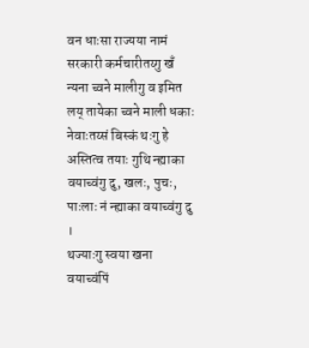वन धाःसा राज्यया नामं सरकारी कर्मचारीतय्गु खँ न्यना च्वने मालीगु व इमित लय् तायेका च्वने माली धकाः नेवाःतय्सं बिस्कं थःगु हे अस्तित्व तयाः गुथि न्ह्याका वयाच्वंगु दु, खलः, पुचः, पाःलाः नं न्ह्याका वयाच्वंगु दु ।
थज्याःगु स्वया खना वयाच्वंपिं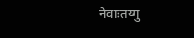नेवाःतय्गु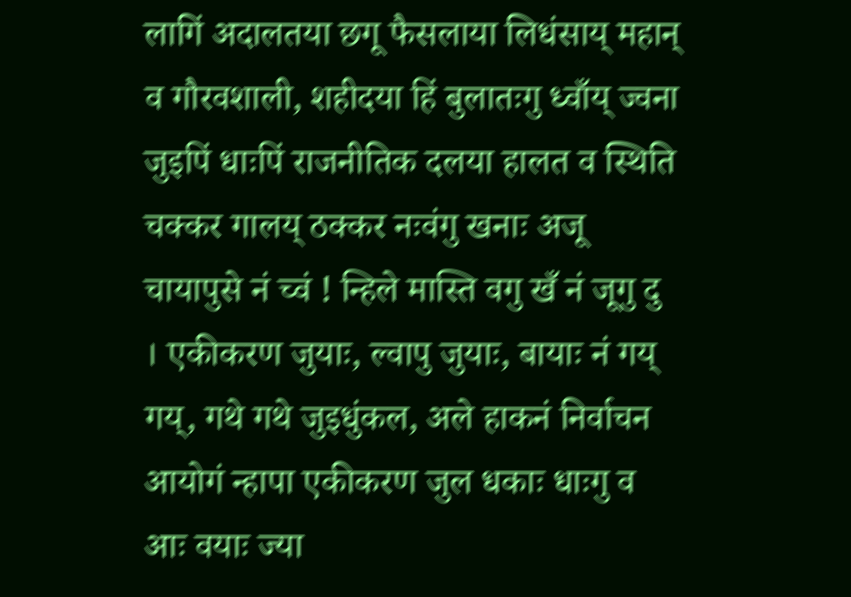लागिं अदालतया छगू फैसलाया लिधंसाय् महान् व गौरवशाली, शहीदया हिं बुलातःगु ध्वाँय् ज्वना जुइपिं धाःपिं राजनीतिक दलया हालत व स्थिति चक्कर गालय् ठक्कर नःवंगु खनाः अजू चायापुसे नं च्वं ! न्हिले मास्ति वगु खँ नं जूगु दु । एकीकरण जुयाः, ल्वापु जुयाः, बायाः नं गय् गय्, गथे गथे जुइधुंकल, अले हाकनं निर्वाचन आयोगं न्हापा एकीकरण जुल धकाः धाःगु व आः वयाः ज्या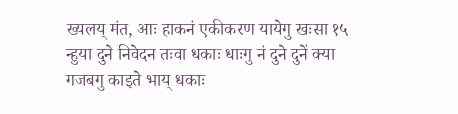ख्यलय् मंत, आः हाकनं एकीकरण यायेगु खःसा १५ न्हुया दुने निवेदन तःवा धकाः धाःगु नं दुने दुनें क्या गजबगु काइते भाय् धकाः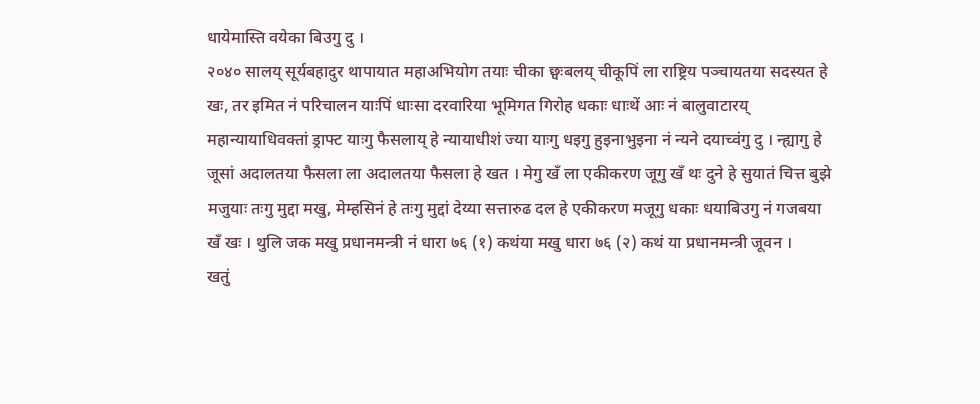धायेमास्ति वयेका बिउगु दु ।
२०४० सालय् सूर्यबहादुर थापायात महाअभियोग तयाः चीका छ्वःबलय् चीकूपिं ला राष्ट्रिय पञ्चायतया सदस्यत हे खः, तर इमित नं परिचालन याःपिं धाःसा दरवारिया भूमिगत गिरोह धकाः धाःथें आः नं बालुवाटारय् महान्यायाधिवक्तां ड्राफ्ट याःगु फैसलाय् हे न्यायाधीशं ज्या याःगु धइगु हुइनाभुइना नं न्यने दयाच्वंगु दु । न्ह्यागु हे जूसां अदालतया फैसला ला अदालतया फैसला हे खत । मेगु खँ ला एकीकरण जूगु खँ थः दुने हे सुयातं चित्त बुझे मजुयाः तःगु मुद्दा मखु, मेम्हसिनं हे तःगु मुद्दां देय्या सत्तारुढ दल हे एकीकरण मजूगु धकाः धयाबिउगु नं गजबया खँ खः । थुलि जक मखु प्रधानमन्त्री नं धारा ७६ (१) कथंया मखु धारा ७६ (२) कथं या प्रधानमन्त्री जूवन ।
खतुं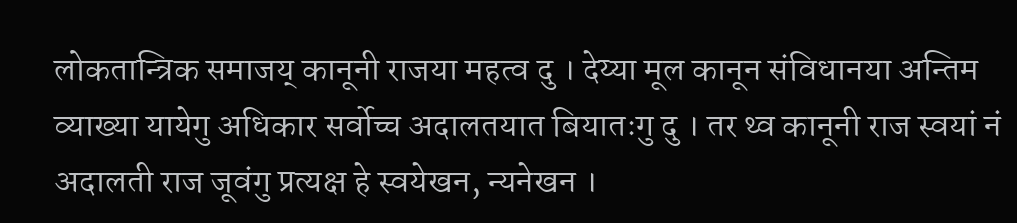लोकतान्त्रिक समाजय् कानूनी राजया महत्व दु । देय्या मूल कानून संविधानया अन्तिम व्याख्या यायेगु अधिकार सर्वोच्च अदालतयात बियातःगु दु । तर थ्व कानूनी राज स्वयां नं अदालती राज जूवंगु प्रत्यक्ष हे स्वयेखन, न्यनेखन ।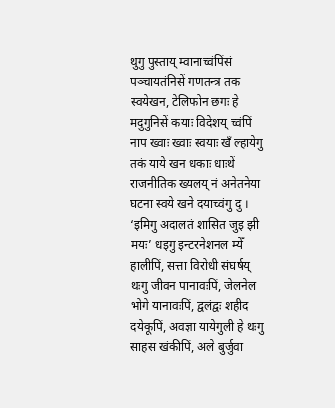थुगु पुस्ताय् म्वानाच्वंपिंसं पञ्चायतंनिसें गणतन्त्र तक स्वयेखन, टेलिफोन छगः हे मदुगुनिसें कयाः विदेशय् च्वंपिं नाप ख्वाः ख्वाः स्वयाः खँ ल्हायेगु तकं याये खन धकाः धाःथें राजनीतिक ख्यलय् नं अनेतनेया घटना स्वये खने दयाच्वंगु दु ।
‘इमिगु अदालतं शासित जुइ झी मयः’ धइगु इन्टरनेशनल म्येँ हालीपिं, सत्ता विरोधी संघर्षय् थःगु जीवन पानावःपिं, जेलनेल भोगे यानावःपिं, द्वलंद्वः शहीद दयेकूपिं, अवज्ञा यायेगुली हे थःगु साहस खंकीपिं, अले बुर्जुवा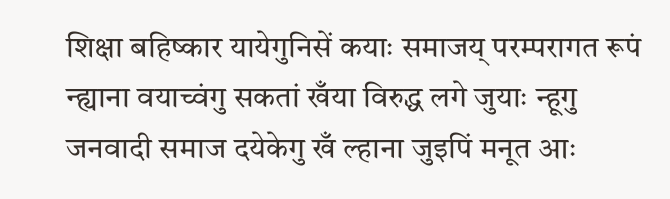शिक्षा बहिष्कार यायेगुनिसें कयाः समाजय् परम्परागत रूपं न्ह्याना वयाच्वंगु सकतां खँया विरुद्ध लगे जुयाः न्हूगु जनवादी समाज दयेकेगु खँ ल्हाना जुइपिं मनूत आः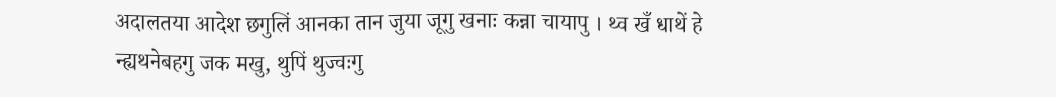अदालतया आदेश छगुलिं आनका तान जुया जूगु खनाः कन्ना चायापु । थ्व खँ धाथें हे न्ह्यथनेबहगु जक मखु, थुपिं थुज्वःगु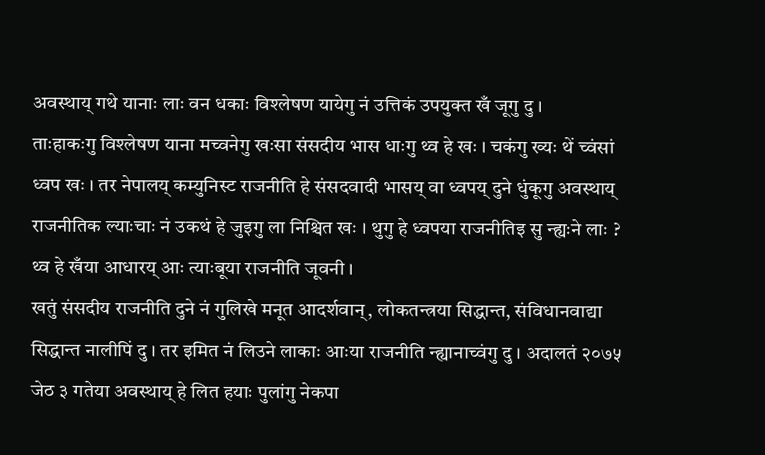अवस्थाय् गथे यानाः लाः वन धकाः विश्लेषण यायेगु नं उत्तिकं उपयुक्त खँ जूगु दु ।
ताःहाकःगु विश्लेषण याना मच्वनेगु खःसा संसदीय भास धाःगु थ्व हे खः । चकंगु ख्यः थें च्वंसां ध्वप खः । तर नेपालय् कम्युनिस्ट राजनीति हे संसदवादी भासय् वा ध्वपय् दुने धुंकूगु अवस्थाय् राजनीतिक ल्याःचाः नं उकथं हे जुइगु ला निश्चित खः । थुगु हे ध्वपया राजनीतिइ सु न्ह्यःने लाः ? थ्व हे खँया आधारय् आः त्याःबूया राजनीति जूवनी ।
खतुं संसदीय राजनीति दुने नं गुलिखे मनूत आदर्शवान्, लोकतन्त्रया सिद्धान्त, संविधानवाद्या सिद्धान्त नालीपिं दु । तर इमित नं लिउने लाकाः आःया राजनीति न्ह्यानाच्वंगु दु । अदालतं २०७५ जेठ ३ गतेया अवस्थाय् हे लित हयाः पुलांगु नेकपा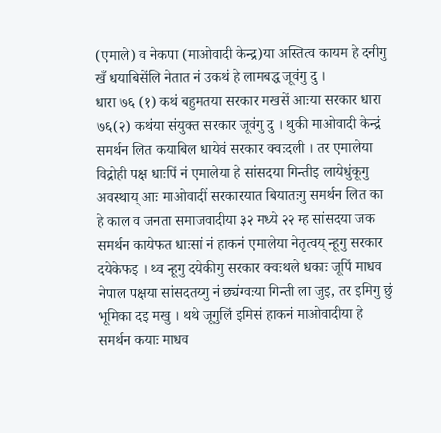(एमाले) व नेकपा (माओवादी केन्द्र)या अस्तित्व कायम हे दनीगु खँ धयाबिसेंलि नेतात नं उकथं हे लामबद्ध जूवंगु दु ।
धारा ७६ (१) कथं बहुमतया सरकार मखसें आःया सरकार धारा ७६(२) कथंया संयुक्त सरकार जूवंगु दु । थुकी माओवादी केन्द्रं समर्थन लित कयाबिल धायेवं सरकार क्वःदली । तर एमालेया विद्रोही पक्ष धाःपिं नं एमालेया हे सांसदया गिन्तीइ लायेधुंकूगु अवस्थाय् आः माओवादीं सरकारयात बियातःगु समर्थन लित का हे काल व जनता समाजवादीया ३२ मध्ये २२ म्ह सांसदया जक समर्थन कायेफत धाःसां नं हाकनं एमालेया नेतृत्वय् न्हूगु सरकार दयेकेफइ । थ्व न्हूगु दयेकीगु सरकार क्वःथले धकाः जूपिं माधव नेपाल पक्षया सांसदतय्गु नं छ्यंग्वःया गिन्ती ला जुइ, तर इमिगु छुं भूमिका दइ मखु । थथे जूगुलिं इमिसं हाकनं माओवादीया हे समर्थन कयाः माधव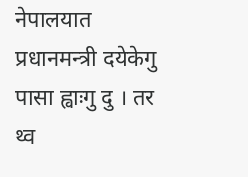नेपालयात प्रधानमन्त्री दयेकेगु पासा ह्वाःगु दु । तर थ्व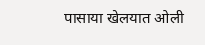पासाया खेलयात ओली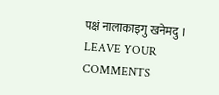पक्षं नालाकाइगु खनेमदु ।
LEAVE YOUR COMMENTS